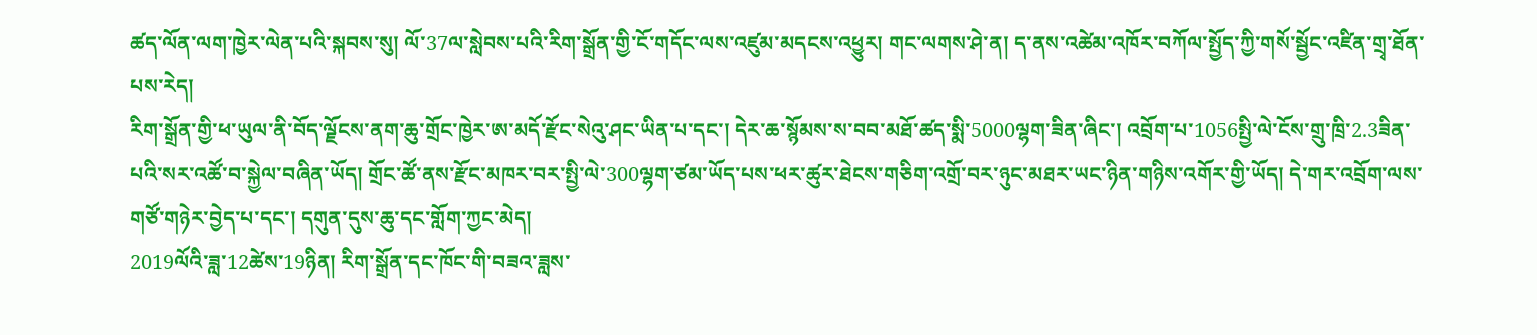ཚད་ལོན་ལག་ཁྱེར་ལེན་པའི་སྐབས་སུ། ལོ་37ལ་སླེབས་པའི་རིག་སྒྲོན་གྱི་ངོ་གདོང་ལས་འཛུམ་མདངས་འཕྱུར། གང་ལགས་ཤེ་ན། ད་ནས་འཚེམ་འཁོར་བཀོལ་སྤྱོད་ཀྱི་གསོ་སྦྱོང་འཛིན་གྲྭ་ཐོན་པས་རེད།
རིག་སྒྲོན་གྱི་ཕ་ཡུལ་ནི་བོད་ལྗོངས་ནག་ཆུ་གྲོང་ཁྱེར་ཨ་མདོ་རྫོང་སེའུ་ཤང་ཡིན་པ་དང་། དེར་ཆ་སྙོམས་ས་བབ་མཐོ་ཚད་སྨི་5000ལྷག་ཟིན་ཞིང་། འབྲོག་པ་1056སྤྱི་ལེ་ངོས་གྲུ་ཁྲི་2.3ཟིན་པའི་སར་འཚོ་བ་སྐྱེལ་བཞིན་ཡོད། གྲོང་ཚོ་ནས་རྫོང་མཁར་བར་སྤྱི་ལེ་300ལྷག་ཙམ་ཡོད་པས་ཕར་ཚུར་ཐེངས་གཅིག་འགྲོ་བར་ཉུང་མཐར་ཡང་ཉིན་གཉིས་འགོར་གྱི་ཡོད། དེ་གར་འབྲོག་ལས་གཙོ་གཉེར་བྱེད་པ་དང་། དགུན་དུས་ཆུ་དང་གློག་ཀྱང་མེད།
2019ལོའི་ཟླ་12ཚེས་19ཉིན། རིག་སྒྲོན་དང་ཁོང་གི་བཟའ་ཟླས་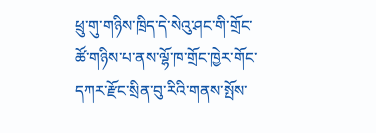ཕྲུ་གུ་གཉིས་ཁྲིད་དེ་སེའུ་ཤང་གི་གྲོང་ཚོ་གཉིས་པ་ནས་ལྷོ་ཁ་གྲོང་ཁྱེར་གོང་དཀར་རྫོང་སྲིན་བུ་རིའི་གནས་སྤོས་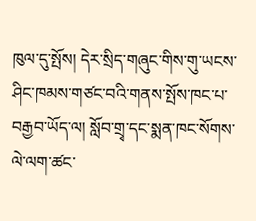ཁུལ་དུ་སྤོས། དེར་སྲིད་གཞུང་གིས་གུ་ཡངས་ཤིང་ཁམས་གཙང་བའི་གནས་སྤོས་ཁང་པ་བརྒྱབ་ཡོད་ལ། སློབ་གྲྭ་དང་སྨན་ཁང་སོགས་ལེ་ལག་ཚང་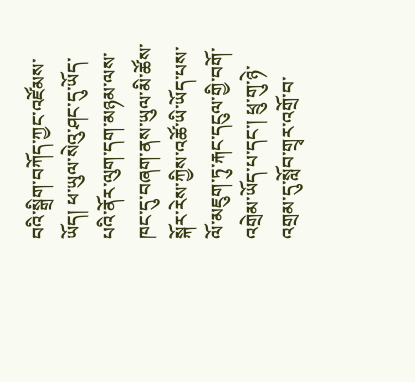བའི་སྒྲིག་བཀོད་ཀྱང་འཛོམས་ཡོད། ཕ་ཡུལ་སེའུ་ཤང་དུ་ཡོད་པའི་ནོར་ལུག་དག་མཉམ་ལས་ཁང་དུ་བཞག་ནས་ཡུལ་མི་ཚོས་སྐོར་རེས་ཀྱིས་འཚོ་ཡི་ཡོད་པས་ལོ་མཇུག་ཏུ་རྐང་དངུལ་གྱི་བགོ་འགྲེམ་ཡོད་པ་དང་། ཕྲུ་གུ་ཉེ་འགྲམ་དུ་སློབ་གྲྭར་འགྲོ་བ་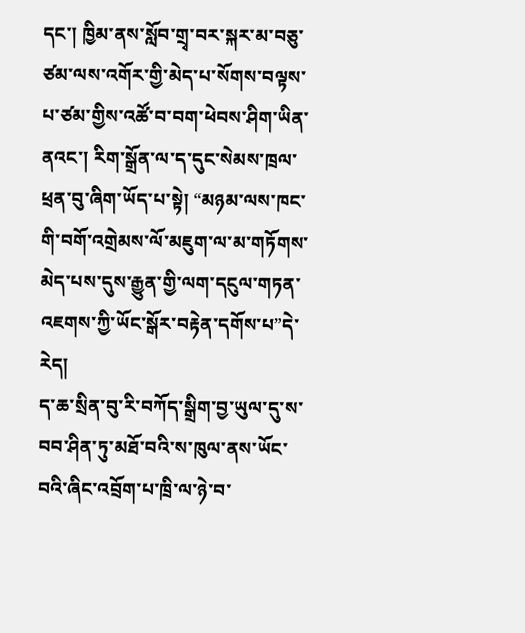དང་། ཁྱིམ་ནས་སློབ་གྲྭ་བར་སྐར་མ་བཅུ་ཙམ་ལས་འགོར་གྱི་མེད་པ་སོགས་བལྟས་པ་ཙམ་གྱིས་འཚོ་བ་བག་ཕེབས་ཤིག་ཡིན་ནའང་། རིག་སྒྲོན་ལ་ད་དུང་སེམས་ཁྲལ་ཕྲན་བུ་ཞིག་ཡོད་པ་སྟེ། “མཉམ་ལས་ཁང་གི་བགོ་འགྲེམས་ལོ་མཇུག་ལ་མ་གཏོགས་མེད་པས་དུས་རྒྱུན་གྱི་ལག་དངུལ་གཏན་འཇགས་ཀྱི་ཡོང་སྒོར་བརྟེན་དགོས་པ”དེ་རེད།
ད་ཆ་སྲིན་བུ་རི་བཀོད་སྒྲིག་བྱ་ཡུལ་དུ་ས་བབ་ཤིན་ཏུ་མཐོ་བའི་ས་ཁུལ་ནས་ཡོང་བའི་ཞིང་འབྲོག་པ་ཁྲི་ལ་ཉེ་བ་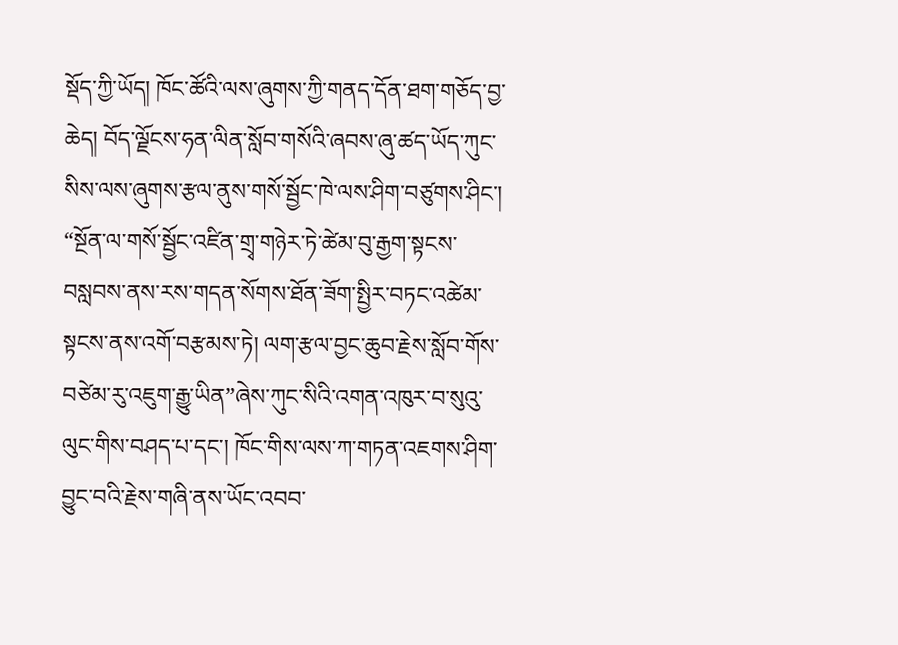སྡོད་ཀྱི་ཡོད། ཁོང་ཚོའི་ལས་ཞུགས་ཀྱི་གནད་དོན་ཐག་གཅོད་བྱ་ཆེད། བོད་ལྗོངས་ཧན་ལིན་སློབ་གསོའི་ཞབས་ཞུ་ཚད་ཡོད་ཀུང་སིས་ལས་ཞུགས་རྩལ་ནུས་གསོ་སྦྱོང་ཁེ་ལས་ཤིག་བཙུགས་ཤིང་། “སྔོན་ལ་གསོ་སྦྱོང་འཛིན་གྲྭ་གཉེར་ཏེ་ཚེམ་བུ་རྒྱག་སྟངས་བསླབས་ནས་རས་གདན་སོགས་ཐོན་ཟོག་སྤྱིར་བཏང་འཚེམ་སྟངས་ནས་འགོ་བརྩམས་ཏེ། ལག་རྩལ་བྱང་ཆུབ་རྗེས་སློབ་གོས་བཙེམ་རུ་འཇུག་རྒྱུ་ཡིན”ཞེས་ཀུང་སིའི་འགན་འཁུར་བ་སུའུ་ལུང་གིས་བཤད་པ་དང་། ཁོང་གིས་ལས་ཀ་གཏན་འཇགས་ཤིག་བྱུང་བའི་རྗེས་གཞི་ནས་ཡོང་འབབ་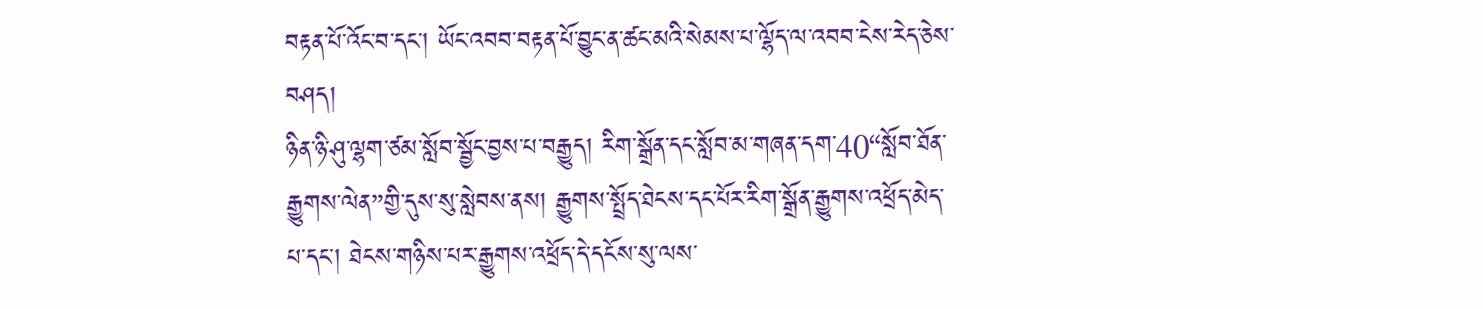བརྟན་པོ་འོང་བ་དང་། ཡོང་འབབ་བརྟན་པོ་བྱུང་ན་ཚང་མའི་སེམས་པ་ལྷོད་ལ་འབབ་ངེས་རེད་ཅེས་བཤད།
ཉིན་ཉི་ཤུ་ལྷག་ཙམ་སློབ་སྦྱོང་བྱས་པ་བརྒྱུད། རིག་སྒྲོན་དང་སློབ་མ་གཞན་དག་40“སློབ་ཐོན་རྒྱུགས་ལེན”གྱི་དུས་སུ་སླེབས་ནས། རྒྱུགས་སྤྲོད་ཐེངས་དང་པོར་རིག་སྒྲོན་རྒྱུགས་འཕྲོད་མེད་པ་དང་། ཐེངས་གཉིས་པར་རྒྱུགས་འཕྲོད་དེ་དངོས་སུ་ལས་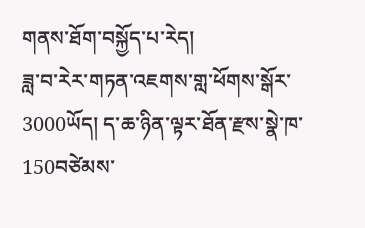གནས་ཐོག་བསྐྱོད་པ་རེད།
ཟླ་བ་རེར་གཏན་འཇགས་གླ་ཕོགས་སྒོར་3000ཡོད། ད་ཆ་ཉིན་ལྟར་ཐོན་རྫས་སྣེ་ཁ་150བཙེམས་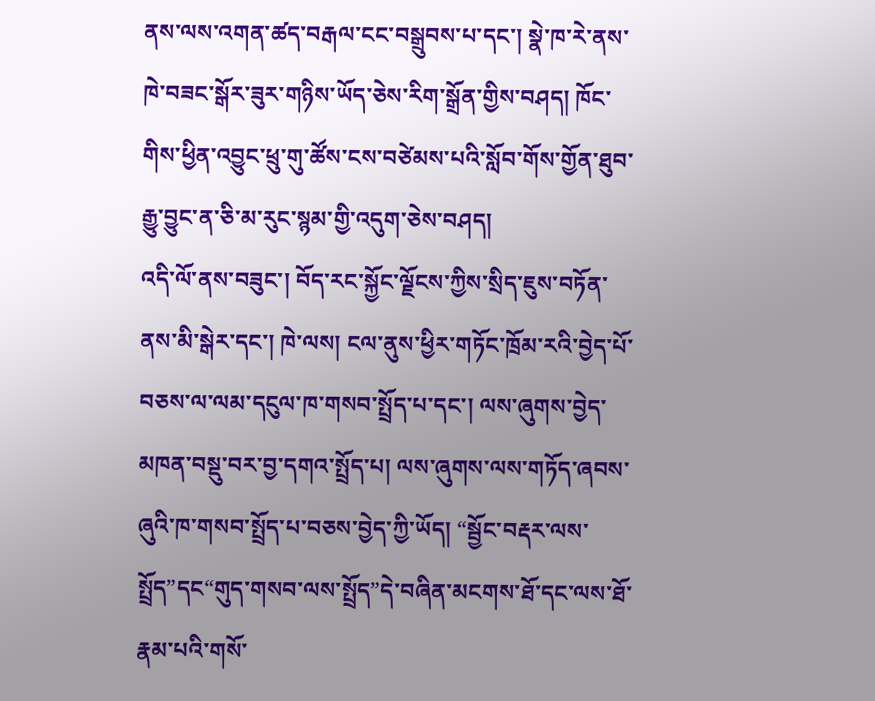ནས་ལས་འགན་ཚད་བརྒལ་ངང་བསྒྲུབས་པ་དང་། སྣེ་ཁ་རེ་ནས་ཁེ་བཟང་སྒོར་ཟུར་གཉིས་ཡོད་ཅེས་རིག་སྒྲོན་གྱིས་བཤད། ཁོང་གིས་ཕྱིན་འབྱུང་ཕྲུ་གུ་ཚོས་ངས་བཙེམས་པའི་སློབ་གོས་གྱོན་ཐུབ་རྒྱུ་བྱུང་ན་ཅི་མ་རུང་སྙམ་གྱི་འདུག་ཅེས་བཤད།
འདི་ལོ་ནས་བཟུང་། བོད་རང་སྐྱོང་ལྗོངས་ཀྱིས་སྲིད་ཇུས་བཏོན་ནས་མི་སྒེར་དང་། ཁེ་ལས། ངལ་ནུས་ཕྱིར་གཏོང་ཁྲོམ་རའི་བྱེད་པོ་བཅས་ལ་ལམ་དངུལ་ཁ་གསབ་སྤྲོད་པ་དང་། ལས་ཞུགས་བྱེད་མཁན་བསྡུ་བར་བྱ་དགའ་སྤྲོད་པ། ལས་ཞུགས་ལས་གཏོད་ཞབས་ཞུའི་ཁ་གསབ་སྤྲོད་པ་བཅས་བྱེད་ཀྱི་ཡོད། “སྦྱོང་བརྡར་ལས་སྤྲོད”དང“གུད་གསབ་ལས་སྤྲོད”དེ་བཞིན་མངགས་ཐོ་དང་ལས་ཐོ་རྣམ་པའི་གསོ་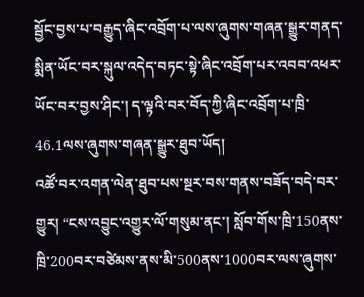སྦྱོང་བྱས་པ་བརྒྱུད་ཞིང་འབྲོག་པ་ལས་ཞུགས་གཞན་སྒྱུར་གནད་སྨིན་ཡོང་བར་སྐུལ་འདེད་བཏང་སྟེ་ཞིང་འབྲོག་པར་འབབ་འཕར་ཡོང་བར་བྱས་ཤིང་། ད་ལྟའི་བར་བོད་ཀྱི་ཞིང་འབྲོག་པ་ཁྲི་46.1ལས་ཞུགས་གཞན་སྒྱུར་ཐུབ་ཡོད།
འཚོ་བར་འགན་ལེན་ཐུབ་པས་སྔར་བས་གནས་བཟོད་བདེ་བར་གྱུར། “ངས་འབྱུང་འགྱུར་ལོ་གསུམ་ནང་། སློབ་གོས་ཁྲི་150ནས་ཁྲི་200བར་བཙེམས་ནས་མི་500ནས་1000བར་ལས་ཞུགས་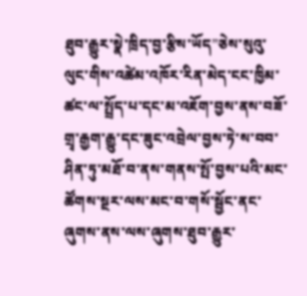ཐུབ་རྒྱུར་སྣེ་ཁྲིད་བྱ་རྩིས་ཡོད”ཅེས་སུའུ་ལུང་གིས་འཚེམ་འཁོར་རིན་མེད་ངང་ཁྱིམ་ཚང་ལ་སྤྲོད་པ་དང་མ་འཇོག་བྱས་ནས་བཟོ་གྲྭ་རྒྱག་རྒྱུ་དང་ཟུང་འབྲེལ་བྱས་ཏེ་ས་བབ་ཤིན་ཏུ་མཐོ་བ་ནས་གནས་སྤོ་བྱས་པའི་མང་ཚོགས་སྔར་ལས་མང་བ་གསོ་སྦྱོང་ནང་ཞུགས་ནས་ལས་ཞུགས་ཐུབ་རྒྱུར་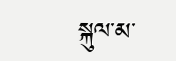སྐུལ་མ་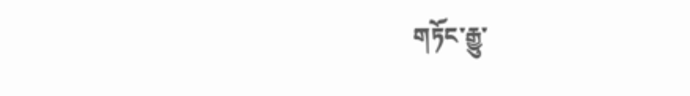གཏོང་རྒྱུ་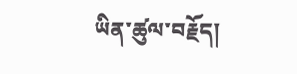ཡིན་ཚུལ་བརྗོད།